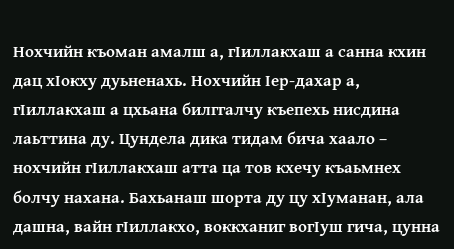Нохчийн къоман амалш а, гIиллакхаш а санна кхин дац хIокху дуьненахь. Нохчийн Iер-дахар а, гIиллакхаш а цхьана билггалчу къепехь нисдина лаьттина ду. Цундела дика тидам бича хаало – нохчийн гIиллакхаш атта ца тов кхечу къаьмнех болчу нахана. Бахьанаш шорта ду цу хIуманан, ала дашна, вайн гIиллакхо, воккханиг вогIуш гича, цунна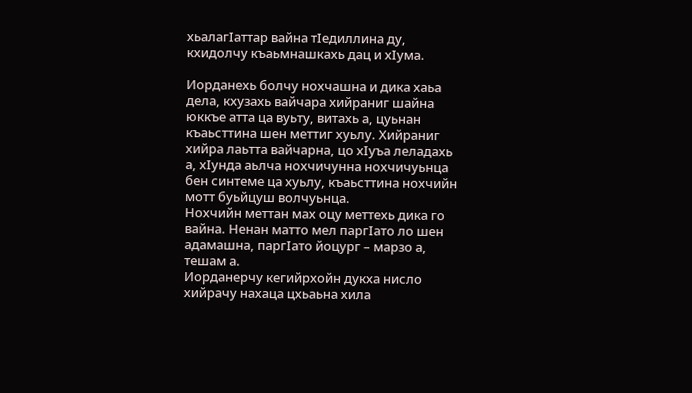хьалагIаттар вайна тIедиллина ду, кхидолчу къаьмнашкахь дац и хIума.

Иорданехь болчу нохчашна и дика хаьа дела, кхузахь вайчара хийраниг шайна юккъе атта ца вуьту, витахь а, цуьнан къаьсттина шен меттиг хуьлу. Хийраниг хийра лаьтта вайчарна, цо хIуъа леладахь а, хIунда аьлча нохчичунна нохчичуьнца бен синтеме ца хуьлу, къаьсттина нохчийн мотт буьйцуш волчуьнца.
Нохчийн меттан мах оцу меттехь дика го вайна. Ненан матто мел паргIато ло шен адамашна, паргIато йоцург – марзо а, тешам а.
Иорданерчу кегийрхойн дукха нисло хийрачу нахаца цхьаьна хила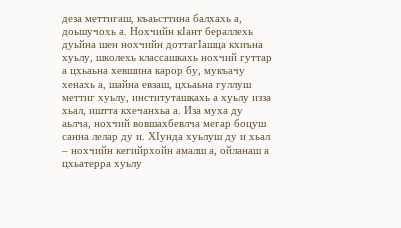деза меттигаш, къаьсттина балхахь а, доьшучохь а. Нохчийн кIант бераллехь дуьйна шен нохчийн доттагIашца кхиъна хуьлу, школехь классашкахь нохчий гуттар а цхьаьна хевшина карор бу, мукъачу хенахь а, шайна евзаш, цхьаьна гуллуш меттиг хуьлу, институташкахь а хуьлу изза хьал, иштта кхечанхьа а. Иза муха ду аьлча, нохчий вовшахбевлча мегар боцуш санна лелар ду и. ХIунда хуьлуш ду и хьал – нохчийн кегийрхойн амалш а, ойланаш а цхьатерра хуьлу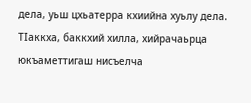дела, уьш цхьатерра кхиийна хуьлу дела.
ТIаккха, баккхий хилла, хийрачаьрца юкъаметтигаш нисъелча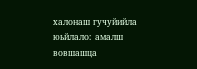халонаш гучуйийла юьйлало: амалш вовшашца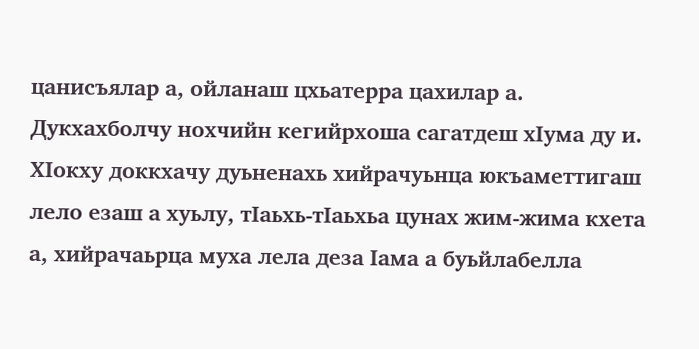цанисъялар а, ойланаш цхьатерра цахилар а. Дукхахболчу нохчийн кегийрхоша сагатдеш хIума ду и. ХIокху доккхачу дуьненахь хийрачуьнца юкъаметтигаш лело езаш а хуьлу, тIаьхь-тIаьхьа цунах жим-жима кхета а, хийрачаьрца муха лела деза Iама а буьйлабелла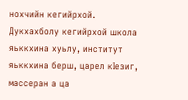нохчийн кегийрхой.
Дукхахболу кегийрхой школа яьккхина хуьлу, институт яьккхина берш, царел кIезиг, массеран а ца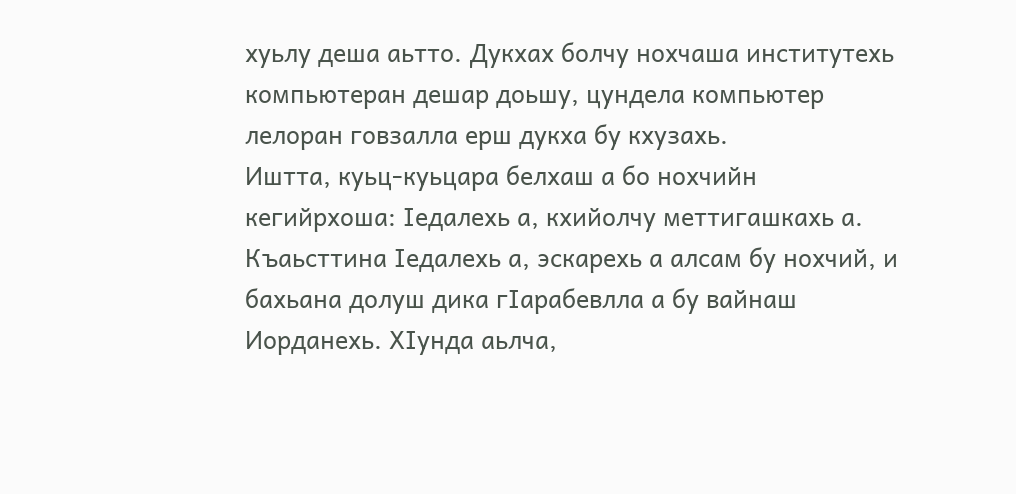хуьлу деша аьтто. Дукхах болчу нохчаша институтехь компьютеран дешар доьшу, цундела компьютер лелоран говзалла ерш дукха бу кхузахь.
Иштта, куьц-куьцара белхаш а бо нохчийн кегийрхоша: Iедалехь а, кхийолчу меттигашкахь а. Къаьсттина Iедалехь а, эскарехь а алсам бу нохчий, и бахьана долуш дика гIарабевлла а бу вайнаш Иорданехь. ХIунда аьлча,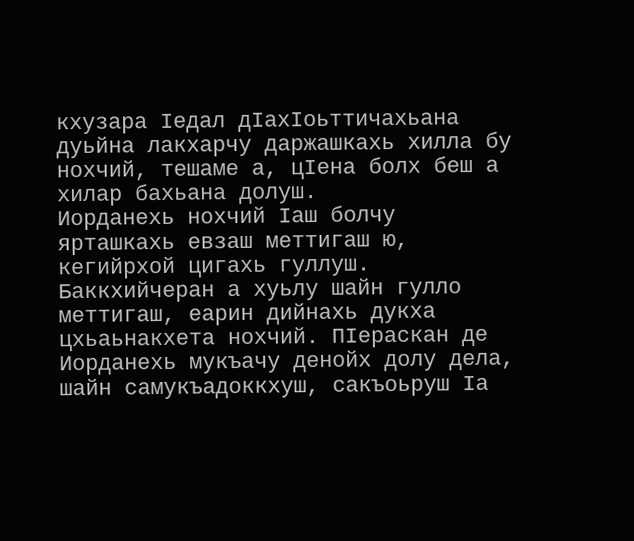кхузара Iедал дIахIоьттичахьана дуьйна лакхарчу даржашкахь хилла бу нохчий, тешаме а, цIена болх беш а хилар бахьана долуш.
Иорданехь нохчий Iаш болчу ярташкахь евзаш меттигаш ю, кегийрхой цигахь гуллуш. Баккхийчеран а хуьлу шайн гулло меттигаш, еарин дийнахь дукха цхьаьнакхета нохчий. ПIераскан де Иорданехь мукъачу денойх долу дела, шайн самукъадоккхуш, сакъоьруш Iа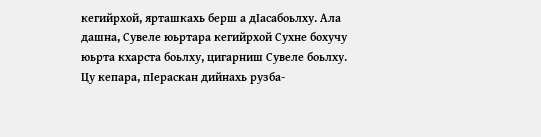кегийрхой, ярташкахь берш а дIасабоьлху. Ала дашна, Сувеле юьртара кегийрхой Сухне бохучу юьрта кхарста боьлху, цигарниш Сувеле боьлху. Цу кепара, пIераскан дийнахь рузба-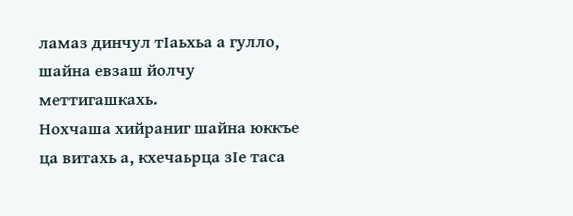ламаз динчул тIаьхьа а гулло, шайна евзаш йолчу меттигашкахь.
Нохчаша хийраниг шайна юккъе ца витахь а, кхечаьрца зIе таса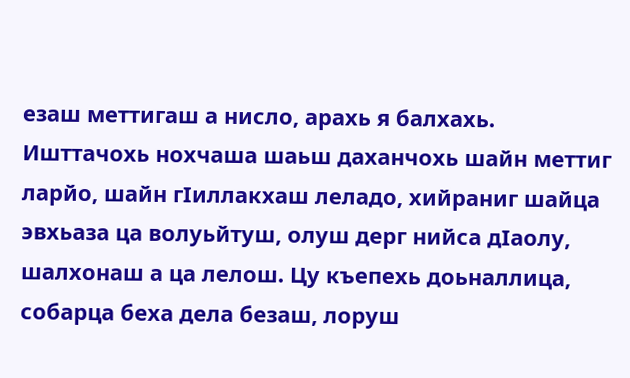езаш меттигаш а нисло, арахь я балхахь. Ишттачохь нохчаша шаьш даханчохь шайн меттиг ларйо, шайн гIиллакхаш леладо, хийраниг шайца эвхьаза ца волуьйтуш, олуш дерг нийса дIаолу, шалхонаш а ца лелош. Цу къепехь доьналлица, собарца беха дела безаш, лоруш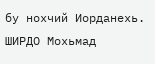бу нохчий Иорданехь.
ШИРДО Мохьмад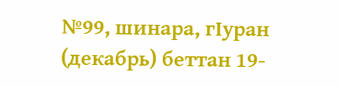№99, шинара, гIуран (декабрь) беттан 19-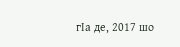гIа де, 2017 шо